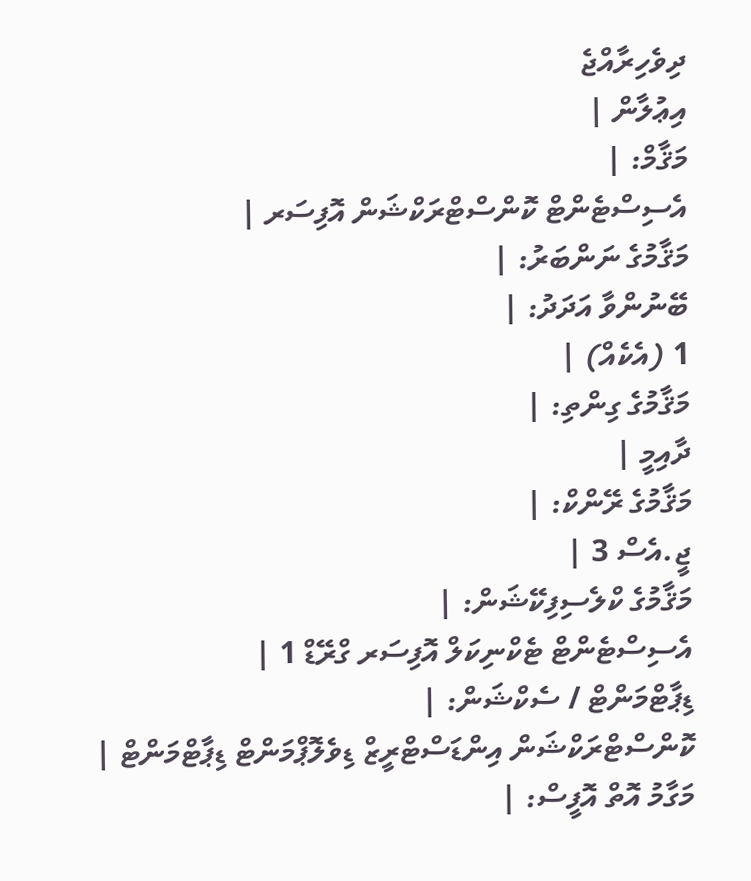ދިވެހިރާއްޖެ
އިޢުލާން |
މަޤާމް: |
އެސިސްޓެންޓް ކޮންސްޓްރަކްޝަން އޮފިސަރ |
މަޤާމުގެ ނަންބަރު: |
ބޭނުންވާ އަދަދު: |
1 (އެކެއް) |
މަޤާމުގެ ގިންތި: |
ދާއިމީ |
މަޤާމުގެ ރޭންކް: |
ޖީ.އެސް 3 |
މަޤާމުގެ ކްލެސިފިކޭޝަން: |
އެސިސްޓެންޓް ޓެކްނިކަލް އޮފިސަރ ގްރޭޑް 1 |
ޑިޕާޓްމަންޓް / ސެކްޝަން: |
ކޮންސްޓްރަކްޝަން އިންޑަސްޓްރީޒް ޑިވެލޮޕްމަންޓް ޑިޕާޓްމަންޓް |
މަގާމު އޮތް އޮފީސް: |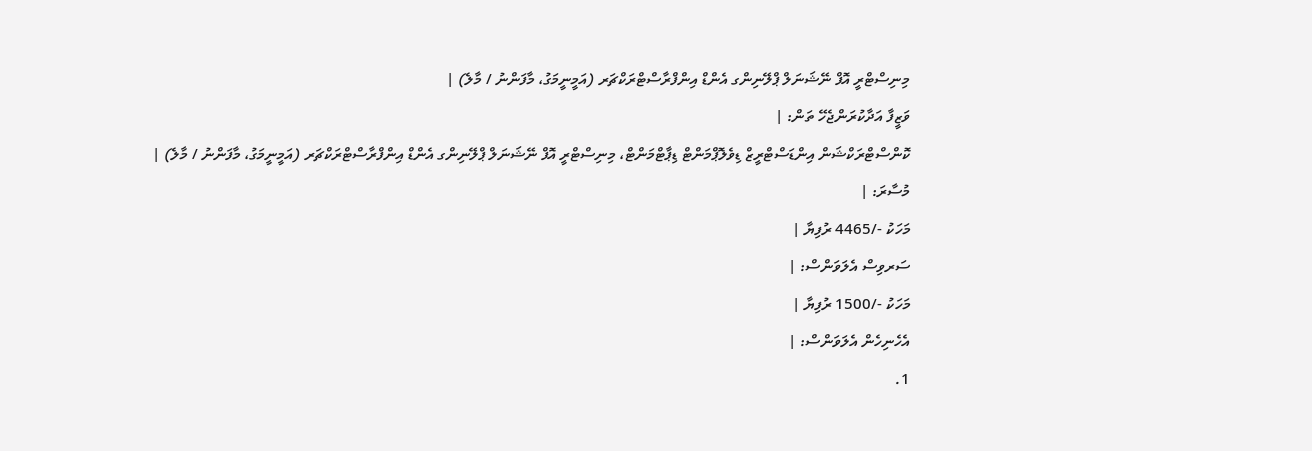މިނިސްޓްރީ އޮފް ނޭޝަނަލް ޕްލޭނިންގ އެންޑް އިންފްރާސްޓްރަކްޗަރ (އަމީނީމަގު، މާފަންނު / މާލެ) |
ވަޒީފާ އަދާކުރަންޖެހޭ ތަން: |
ކޮންސްޓްރަކްޝަން އިންޑަސްޓްރީޒް ޑިވެލޮޕްމަންޓް ޑިޕާޓްމަންޓް، މިނިސްޓްރީ އޮފް ނޭޝަނަލް ޕްލޭނިންގ އެންޑް އިންފްރާސްޓްރަކްޗަރ (އަމީނީމަގު، މާފަންނު / މާލެ) |
މުސާރަ: |
މަހަކު -/4465 ރުފިޔާ |
ސަރވިސް އެލަވަންސް: |
މަހަކު -/1500 ރުފިޔާ |
އެހެނިހެން އެލަވަންސް: |
1.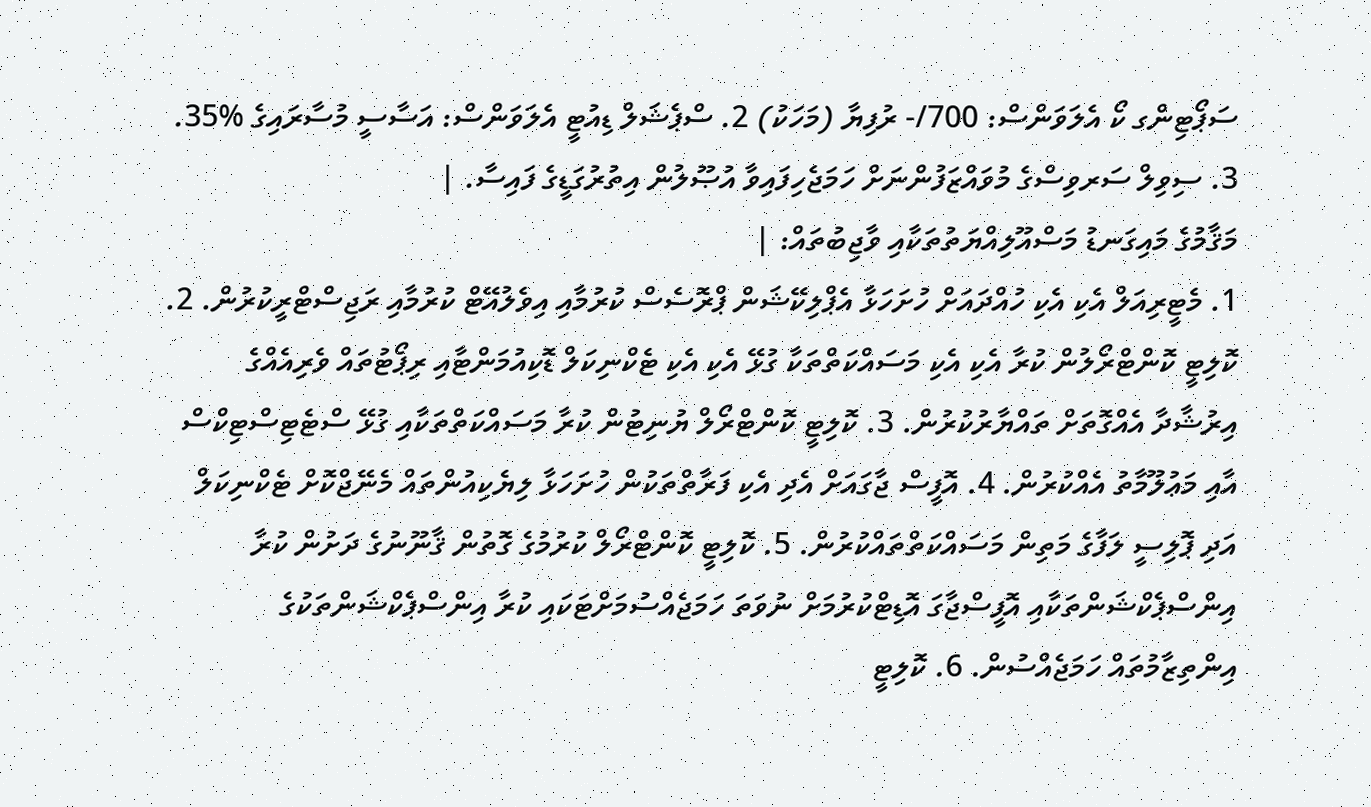ސަޕޯޓިންގ ކޯ އެލަވަންސް: 700/- ރުފިޔާ (މަހަކު) 2. ސްޕެޝަލް ޑިއުޓީ އެލަވަންސް: އަސާސީ މުސާރައިގެ %35. 3. ސިވިލް ސަރވިސްގެ މުވައްޒަފުންނަށް ހަމަޖެހިފައިވާ އުޞޫލުން އިތުރުގަޑީގެ ފައިސާ. |
މަޤާމުގެ މައިގަނޑު މަސްއޫލިއްޔަތުތަކާއި ވާޖިބުތައް: |
1. މެޓީރިއަލް އެކި އެކި ހުއްދައަށް ހުށަހަޅާ އެޕްލިކޭޝަން ޕްރޮސެސް ކުރުމާއި އިވެލުއޭޓް ކުރުމާއި ރަޖިސްޓްރީކުރުން. 2. ކޮލިޓީ ކޮންޓްރޯލުން ކުރާ އެކި އެކި މަސައްކަތްތަކާ ގުޅޭ އެކި އެކި ޓެކްނިކަލް ޑޮކިއުމަންޓާއި ރިޕޯޓުތައް ވެރިއެއްގެ އިރުޝާދާ އެއްގޮތަށް ތައްޔާރުކުރުން. 3. ކޮލިޓީ ކޮންޓްރޯލް ޔުނިޓުން ކުރާ މަސައްކަތްތަކާއި ގުޅޭ ސްޓެޓިސްޓިކްސް އާއި މަޢުލޫމާތު އެއްކުރުން. 4. އޮފީސް ޖާގައަށް އެދި އެކި ފަރާތްތަކުން ހުށަހަޅާ ލިޔެކިއުންތައް މެނޭޖްކޮށް ޓެކްނިކަލް އަދި ޕޮލިސީ ލަފާގެ މަތިން މަސައްކަތްތައްކުރުން. 5. ކޮލިޓީ ކޮންޓްރޯލް ކުރުމުގެ ގޮތުން ޤާނޫނުގެ ދަށުން ކުރާ އިންސްޕެކްޝަންތަކާއި އޮފީސްޖާގަ އޮޑިޓްކުރުމަށް ނުވަތަ ހަމަޖެއްސުމަށްޓަކައި ކުރާ އިންސްޕެކްޝަންތަކުގެ އިންތިޒާމުތައް ހަމަޖެއްސުން. 6. ކޮލިޓީ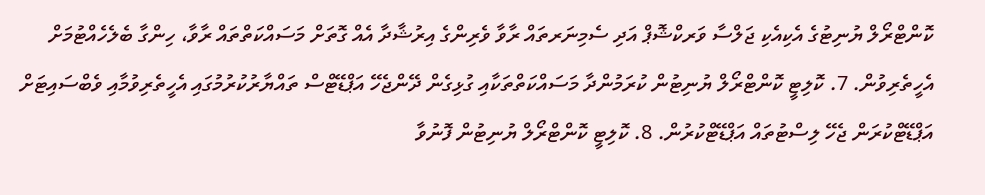ކޮންޓްރޯލް ޔުނިޓުގެ އެކިއެކި ޖަލްސާ ވަރކްޝޮޕް އަދި ސެމިނަރތައް ރާވާ ވެރިންގެ އިރުޝާދާ އެއް ގޮތަށް މަސައްކަތްތައް ރާވާ، ހިންގާ ބެލެހެއްޓުމަށް އެހީތެރިވުން. 7. ކޮލިޓީ ކޮންޓްރޯލް ޔުނިޓުން ކުރަމުންދާ މަސައްކަތްތަކާއި ގުޅިގެން ދޭންޖެހޭ އަޕްޑޭޓްސް ތައްޔާރުކުރުމުގައި އެހީތެރިވުމާއި ވެބްސައިޓަށް އަޕްޑޭޓްކުރަން ޖެހޭ ލިސްޓުތައް އަޕްޑޭޓްކުރުން. 8. ކޮލިޓީ ކޮންޓްރޯލް ޔުނިޓުން ފޮނުވާ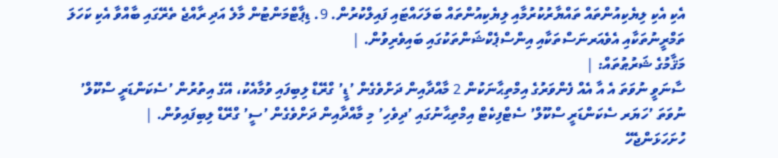އެކި އެކި ލިޔެކިއުންތައް ތައްޔާރުކުރުމާއި ލިޔެކިއުންތައް ބަލަހައްޓައި ފައިލްކުރުން. 9. ޑިޕާޓްމަންޓުން މާލެ އަދި ރާއްޖެ ތެރޭގައި ބާއްވާ އެކި ކަހަލަ ތަމްރީނުތަކާއި އެވެއަރނަސްތަކާއި އިންސްޕެކްޝަންތަކުގައި ބައިވެރިވުން. |
މަޤާމުގެ ޝަރުޠުތައް: |
ސާނަވީ ނުވަތަ އެ އާ އެއް ފެންވަރުގެ އިމްތިޙާނަކުން 2 މާއްދާއިން ދަށްވެގެން ’ޑީ’ ގްރޭޑް ލިބިފައި ވުމާއެކު، އޭގެ އިތުރުން ’ސެކަންޑަރީ ސްކޫލް’ ނުވަތަ ’ހަޔަރ ސެކަންޑަރީ ސްކޫލް’ ސެޓްފިކެޓް އިމްތިޙާނުގައި ’ދިވެހި’ މި މާއްދާއިން ދަށްވެގެން ’ސީ’ ގްރޭޑް ލިބިފައިވުން. |
ހުށަހަޅަންޖެހޭ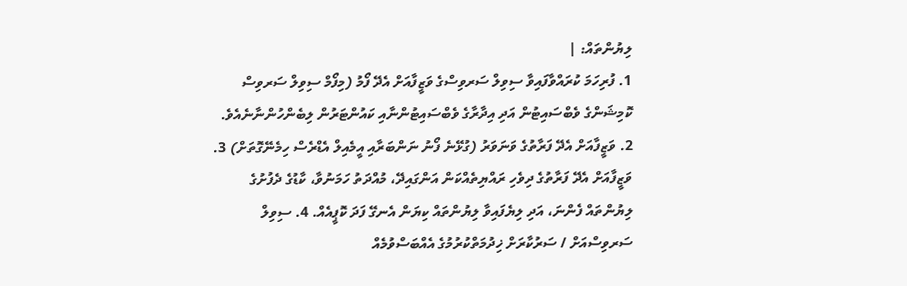ލިޔުންތައް: |
1. ފުރިހަމަ ކުރައްވާފައިވާ ސިވިލް ސަރވިސްގެ ވަޒީފާއަށް އެދޭ ފޯމު (މިފޯމް ސިވިލް ސަރވިސް ކޮމިޝަންގެ ވެބްސައިޓުން އަދި އިދާރާގެ ވެބްސައިޓުންނާއި ކައުންޓަރުން ލިބެންހުންނާނެއެވެ. 2. ވަޒީފާއަށް އެދޭ ފަރާތުގެ ވަނަވަރު (ގުޅޭނެ ފޯނު ނަންބަރާއި އީމެއިލް އެޑްރެސް ހިމެނޭގޮތަށް) 3. ވަޒީފާއަށް އެދޭ ފަރާތުގެ ދިވެހި ރައްޔިތެއްކަން އަންގައިދޭ، މުއްދަތު ހަމަނުވާ، ކާޑުގެ ދެފުށުގެ ލިޔުންތައް ފެންނަ، އަދި ލިޔެފައިވާ ލިޔުންތައް ކިޔަން އެނގޭ ފަދަ ކޮޕީއެއް. 4. ސިވިލް ސަރވިސްއަށް / ސަރުކާރަށް ޚިދުމަތްކުރުމުގެ އެއްބަސްވުމެއް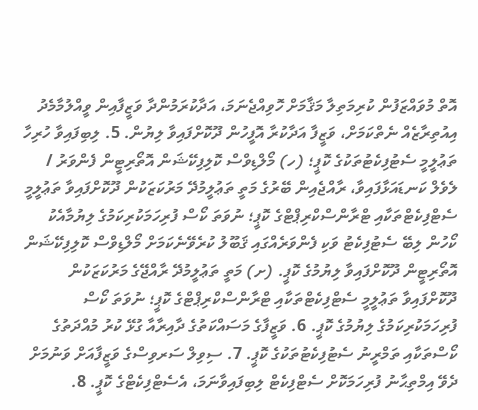އޮތް މުވައްޒަފުން ކުރިމަތިލާ މަޤާމަށް ހޮވިއްޖެނަމަ، އަދާކުރަމުންދާ ވަޒީފާއިން ވީއްލުމާމެދު އިއުތިރާޒެއް ނެތްކަމަށް، ވަޒީފާ އަދާކުރާ އޮފީހުން ދޫކޮށްފައިވާ ލިޔުން. 5. ލިބިފައިވާ ހުރިހާ ތަޢުލީމީ ސެޓުފިކެޓުތަކުގެ ކޮޕީ؛ (ހ) މޯލްޑިވްސް ކޮލިފިކޭޝަން އޮތޯރިޓީން ފެންވަރު / ލެވެލް ކަނޑައަޅާފައިވާ، ރާއްޖެއިން ބޭރުގެ މަތީ ތަޢުލީމުދޭ މަރުކަޒަކުން ދޫކޮށްފައިވާ ތަޢުލީމީ ސެޓްފިކެޓްތަކާއި ޓްރާންސްކްރިޕްޓްގެ ކޮޕީ؛ ނުވަތަ ކޯސް ފުރިހަމަކުރިކަމުގެ ލިޔުމާއެކު ކޯހުން ލިބޭ ސެޓުފިކެޓު ވަކި ފެންވަރެއްގައި ޤަބޫލު ކުރެވޭނެކަމަށް މޯލްޑިވްސް ކޮލިފިކޭޝަން އޮތޯރިޓީން ދޫކޮށްފައިވާ ލިޔުމުގެ ކޮޕީ. (ށ) މަތީ ތަޢުލީމުދޭ ރާއްޖޭގެ މަރުކަޒަކުން ދޫކޮށްފައިވާ ތަޢުލީމީ ސެޓްފިކެޓްތަކާއި ޓްރާންސްކްރިޕްޓްގެ ކޮޕީ؛ ނުވަތަ ކޯސް ފުރިހަމަކުރިކަމުގެ ލިޔުމުގެ ކޮޕީ. 6. ވަޒީފާގެ މަސައްކަތުގެ ދާއިރާއާ ގުޅޭ ކުރު މުއްދަތުގެ ކޯސްތަކާއި ތަމްރީނު ސެޓުފިކެޓުތަކުގެ ކޮޕީ. 7. ސިވިލް ސަރވިސްގެ ވަޒީފާއަށް ވަނުމަށް ދެވޭ އިމްތިޙާނު ފުރިހަމަކޮށް ސެޓްފިކެޓް ލިބިފައިވާނަމަ، އެސެޓްފިކެޓްގެ ކޮޕީ. 8.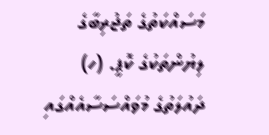މަސައްކަތުގެ ތަޖުރިބާގެ ލިޔުންތަކުގެ ކޮޕީ. (ހ) ދައުލަތުގެ މުވައްސަސާއެއްގައި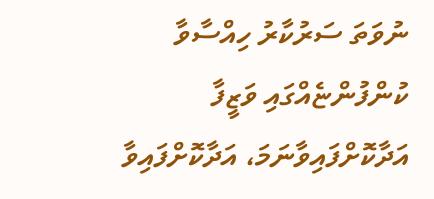ނުވަތަ ސަރުކާރު ހިއްސާވާ ކުންފުންޏެއްގައި ވަޒީފާ އަދާކޮށްފައިވާނަމަ، އަދާކޮށްފައިވާ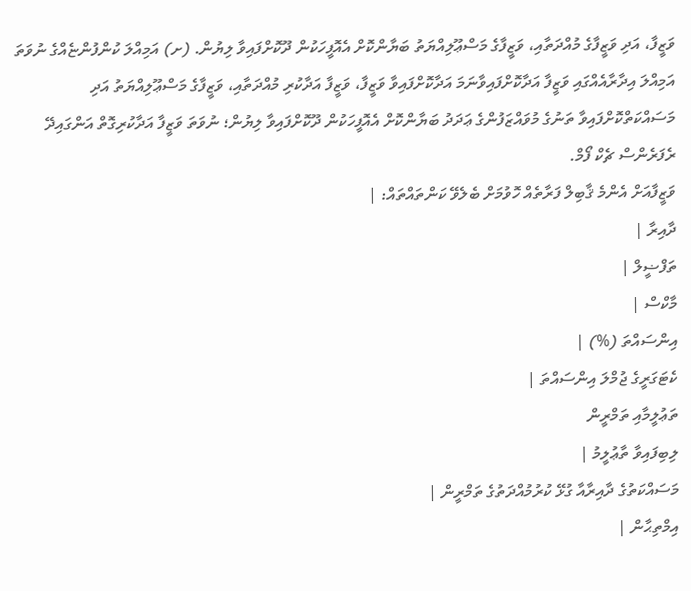ވަޒީފާ، އަދި ވަޒީފާގެ މުއްދަތާއި، ވަޒީފާގެ މަސްޢޫލިއްޔަތު ބަޔާންކޮށް އެއޮފީހަކުން ދޫކޮށްފައިވާ ލިޔުން. (ށ) އަމިއްލަ ކުންފުންޏެއްގެ ނުވަތަ އަމިއްލަ އިދާރާއެއްގައި ވަޒީފާ އަދާކޮށްފައިވާނަމަ އަދާކޮށްފައިވާ ވަޒީފާ، ވަޒީފާ އަދާކުރި މުއްދަތާއި، ވަޒީފާގެ މަސްޢޫލިއްޔަތު އަދި މަސައްކަތްކޮށްފައިވާ ތަނުގެ މުވައްޒަފުންގެ ޢަދަދު ބަޔާންކޮށް އެއޮފީހަކުން ދޫކޮށްފައިވާ ލިޔުން؛ ނުވަތަ ވަޒީފާ އަދާކުރިގޮތް އަންގައިދޭ ރެފަރެންސް ޗެކް ފޯމް.
ވަޒީފާއަށް އެންމެ ޤާބިލް ފަރާތެއް ހޮވުމަށް ބެލެވޭ ކަންތައްތައް: |
ދާއިރާ |
ތަފްޟީލް |
މާކްސް |
އިންސައްތަ (%) |
ކެޓަގަރީގެ ޖުމްލަ އިންސައްތަ |
ތަޢުލީމާއި ތަމްރީން
ލިބިފައިވާ ތާޢުލީމު |
މަސައްކަތުގެ ދާއިރާއާ ގުޅޭ ކުރުމުއްދަތުގެ ތަމްރީން |
އިމްތިޙާން |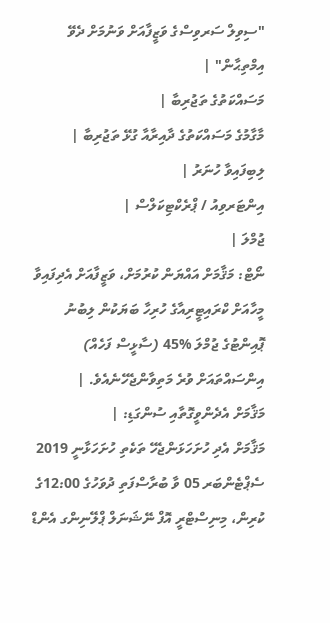"ސިވިލް ސަރވިސްގެ ވަޒީފާއަށް ވަނުމަށް ދެވޭ އިމްތިޙާން" |
މަސައްކަތުގެ ތަޖުރިބާ |
މާގާމުގެ މަސައްކަތުގެ ދާއިރާއާ ގުޅޭ ތަޖުރިބާ |
ލިބިފައިވާ ހުނަރު |
އިންޓަރވިއު / ޕްރެކްޓިކަލްސް |
ޖުމްލަ |
ނޯޓް: މަޤާމަށް އައްޔަން ކުރުމަށް، ވަޒީފާއަށް އެދިފައިވާ މީހާއަށް ކްރައިޓީރިއާގެ ހުރިހާ ބަޔަކުން ލިބުނު ޕޮއިންޓުގެ ޖުމްލަ %45 (ސާޅީސް ފަހެއް) އިންސައްތައަށް ވުރެ މަތިވާންޖެހޭނެއެވެ. |
މަޤާމަށް އެދެންވީގޮތާއި ސުންގަޑި: |
މަޤާމަށް އެދި ހުށަހަޅަންޖެހޭ ތަކެތި ހުށަހަޅާނީ 2019 ސެޕްޓެންބަރ 05 ވާ ބުރާސްފަތި ދުވަހުގެ 12:00ގެ ކުރިން، މިނިސްޓްރީ އޮފް ނޭޝަނަލް ޕްލޭނިންގ އެންޑް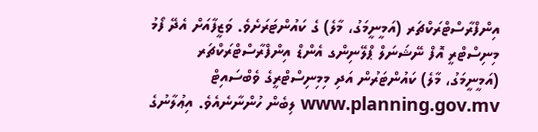އިންފްރާސްޓްރަކްޗަރ (އަމީނީމަގު، މާލެ) ގެ ކައުންޓަރަށެވެ. ވަޒީފާއަށް އެދޭ ފޯމު މިނިސްޓްރީ އޮފް ނޭޝަނަލް ޕްލޭނިންގ އެންޑް އިންފްރާސްޓްރަކްޗަރ (އަމީނީމަގު، މާލެ) ކައުންޓަރުން އަދި މިމިނިސްޓްރީގެ ވެބްސައިޓް www.planning.gov.mv ލިބެން ހުންނާނެއެވެ. އިޢުލާނުގެ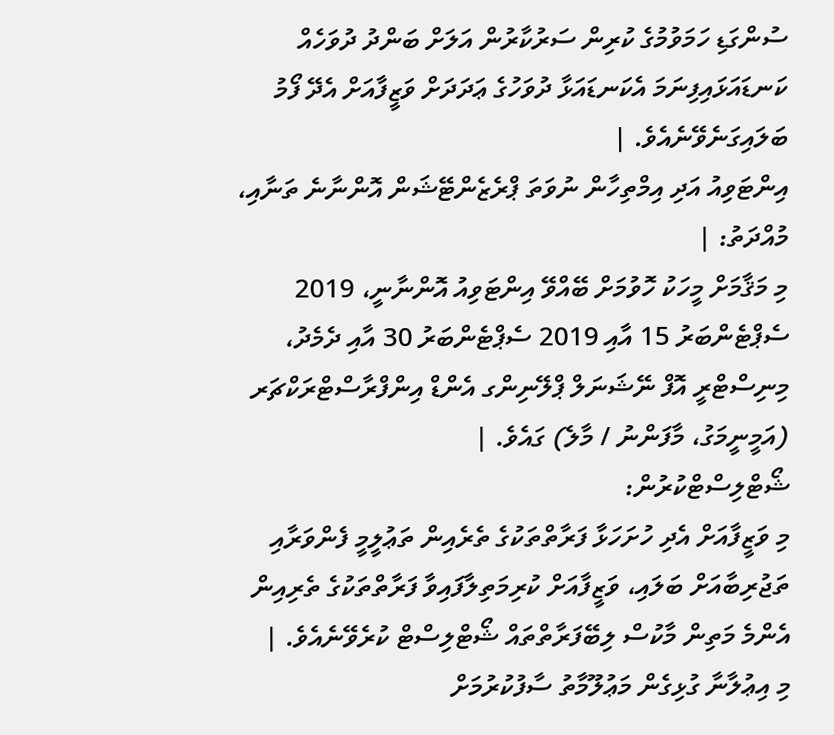ސުންގަޑި ހަމަވުމުގެ ކުރިން ސަރުކާރުން އަލަށް ބަންދު ދުވަހެއް ކަނޑައަޅައިފިނަމަ އެކަނޑައަޅާ ދުވަހުގެ ޢަދަދަށް ވަޒީފާއަށް އެދޭ ފޯމު ބަލައިގަނެވޭނެއެވެ. |
އިންޓަވިއު އަދި އިމްތިހާން ނުވަތަ ޕްރެޒެންޓޭޝަން އޮންނާނެ ތަނާއި، މުއްދަތު: |
މި މަޤާމަށް މީހަކު ހޮވުމަށް ބޭއްވޭ އިންޓަވިއު އޮންނާނީ، 2019 ސެޕްޓެންބަރު 15 އާއި 2019 ސެޕްޓެންބަރު 30 އާއި ދެމެދު، މިނިސްޓްރީ އޮފް ނޭޝަނަލް ޕްލޭނިންގ އެންޑް އިންފްރާސްޓްރަކްޗަރ (އަމީނީމަގު، މާފަންނު / މާލެ) ގައެވެ. |
ޝޯޓްލިސްޓްކުރުން:
މި ވަޒީފާއަށް އެދި ހުށަހަޅާ ފަރާތްތަކުގެ ތެރެއިން ތަޢުލީމީ ފެންވަރާއި ތަޖުރިބާއަށް ބަލައި، ވަޒީފާއަށް ކުރިމަތިލާފައިވާ ފަރާތްތަކުގެ ތެރިއިން އެންމެ މަތިން މާކުސް ލިބޭފަރާތްތައް ޝޯޓްލިސްޓް ކުރެވޭނެއެވެ. |
މި އިޢުލާނާ ގުޅިގެން މަޢުލޫމާތު ސާފުކުރުމަށް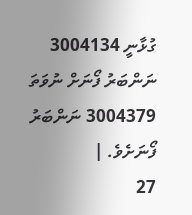ގުޅާނީ 3004134 ނަންބަރު ފޯނަށް ނުވަތަ 3004379 ނަންބަރު ފޯނަށެވެ. |
27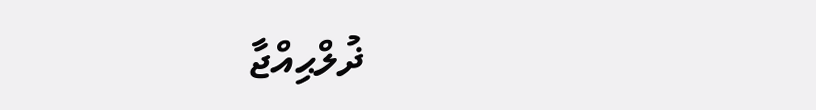ޛުލްޙިއްޖާ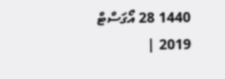1440 28 އޯގަސްޓް 2019 |